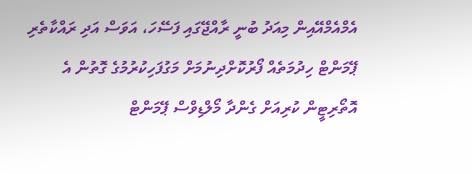އެމްއެމްއޭއިން މިއަދު ބުނީ ރާއްޖޭގައި ފަސޭހަ، އަވަސް އަދި ރައްކާތެރި ޕޭމަންޓް ހިދުމަތެއް ފޯރުކޮށްދިނުމަށް މަގުފަހިކުރުމުގެ ގޮތުން އެ އޮތޯރިޓީން ކުރިއަށް ގެންދާ މޯލްޑިވްސް ޕޭމަންޓް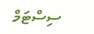ސިސްޓަމް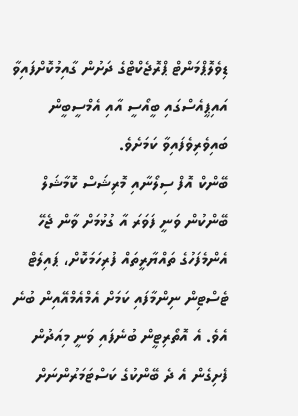ޑިވެލޮޕްމަންޓް ޕްރޮޖެކްޓްގެ ދަށުން ގާއިމުކޮށްފައިވާ އައިޕީއެސްގައި ބީއޯސީ އާއި އެމްސީބީން ބައިވެރިވެފައިވާ ކަމަށެވެ.
ބޭންކް އޮފް ސިލޯނާއި މޮރިޝަސް ކޮމާޝަލް ބޭންކުން ވަނީ ފަވަރަ އާ ގުޅުމަށް ވާން ޖެހޭ އެންމެފަހުގެ ތައްޔާރީތައް ފުރިހަމަކޮށް، ޕައިލެޓް ޓެސްޓިން ނިންމާފައި ކަމަށް އެމްއެމްއޭއިން ބުނެ އެވެ. އެ އޮތޯރިޓީން ބުނެފައި ވަނީ މިއަދުން ފެށިގެން އެ ދެ ބޭންކުގެ ކަސްޓަމަރުންނަށް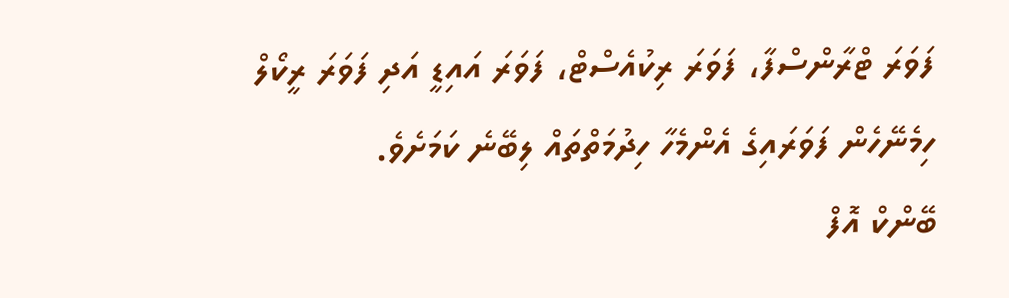ފަވަރަ ޓްރާންސްފާ، ފަވަރަ ރިކުއެސްޓް، ފަވަރަ އައިޑީ އަދި ފަވަރަ ރީކޯލް ހިމެނޭހެން ފަވަރައިގެ އެންމެހާ ހިދުމަތްތައް ލިބޭނެ ކަމަށެވެ.
ބޭންކް އޮފް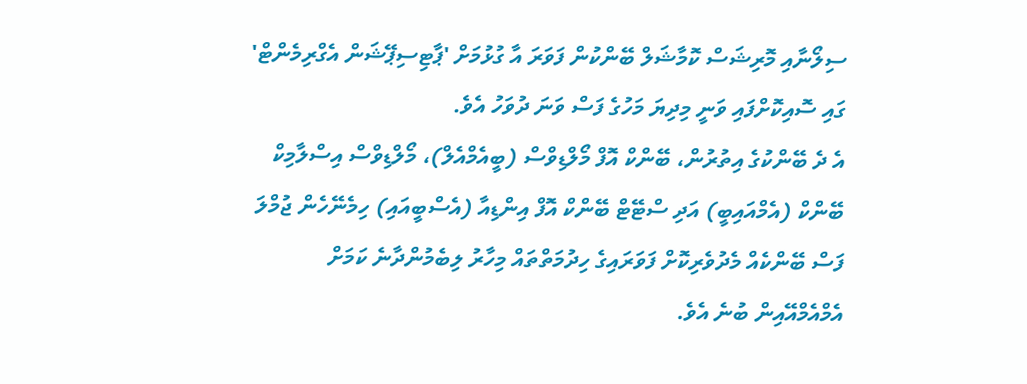ސިލޯނާއި މޮރިޝަސް ކޮމާޝަލް ބޭންކުން ފަވަރަ އާ ގުޅުމަށް 'ޕާޓިސިޕޭޝަން އެގްރިމެންޓް' ގައި ސޮއިކޮށްފައި ވަނީ މިދިޔަ މަހުގެ ފަސް ވަނަ ދުވަހު އެވެ.
އެ ދެ ބޭންކުގެ އިތުރުން، ބޭންކް އޮފް މޯލްޑިވްސް (ބީއެމްއެލް)، މޯލްޑިވްސް އިސްލާމިކް ބޭންކް (އެމްއައިބީ) އަދި ސްޓޭޓް ބޭންކް އޮފް އިންޑިއާ (އެސްބީއައި) ހިމެނޭހެން ޖުމްލަ ފަސް ބޭންކެއް މެދުވެރިކޮށް ފަވަރައިގެ ހިދުމަތްތައް މިހާރު ލިބެމުންދާނެ ކަމަށް އެމްއެމްއޭއިން ބުނެ އެވެ.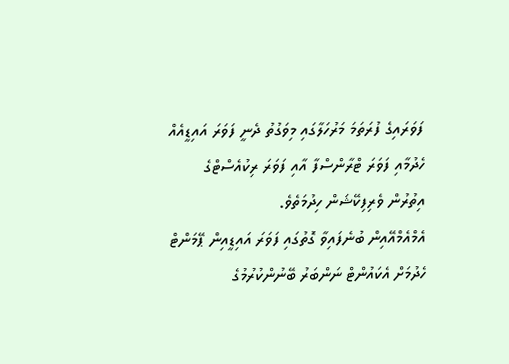ފަވަރައިގެ ފުރަތަމަ މަރުހަލާގައި މިވަގުތު ދެނީ ފަވަރަ އައިޑީއެއް ހެދުމާއި ފަވަރަ ޓްރާންސްފާ އާއި ފަވަރަ ރިކުއެސްޓްގެ އިތުރުން ވެރިފިކޭޝަން ހިދުމަތެވެ.
އެމްއެމްއޭއިން ބުނެފައިވާ ގޮތުގައި ފަވަރަ އައިޑީއިން ޕޭމަންޓް ހެދުމަށް އެކައުންޓް ނަންބަރު ބޭނުންކުރުމުގެ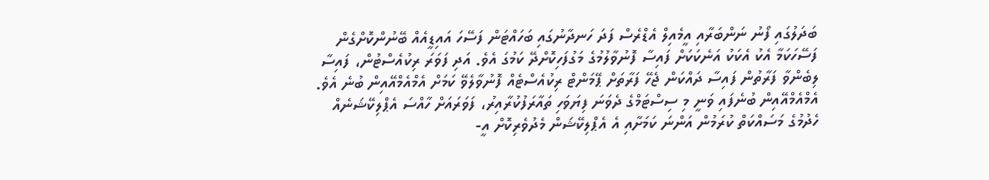ބަދަލުގައި ފޯނު ނަންބަރާއި އީމެއިލް އެޑްރެސް ފަދަ ހަނދާނުގައި ބަހައްޓަން ފަސޭހަ އައިޑީއެއް ބޭނުންކޮށްގެން ފަސޭހަކަމާ އެކު އެކަކު އަނެކަކަށް ފައިސާ ފޮނުވާލުމުގެ މަގުފަހިކޮށްދޭ ކަމުގަ އެވެ. އަދި ފަވަރަ ރިކުއެސްޓުން، ފައިސާ ލިބެންވާ ފަރާތުން ފައިސާ ދައްކަން ޖެހޭ ފަރާތަށް ޕޭމަންޓް ރިކުއެސްޓެއް ފޮނުވާލެވޭ ކަމަށް އެމްއެމްއޭއިން ބުނެ އެވެ.
އެމްއެމްއޭއިން ބުނެފައި ވަނީ މި ސިސްޓަމްގެ ދެވަނަ ފިޔަވަހި ތައާރަފުކުރާއިރު، ފަވަރައަށް ހާއްސަ އެޕްލިކޭޝަނެއް ހެދުމުގެ މަސައްކަތް ކުރަމުން އަންނަ ކަމަށާއި އެ އެޕްލިކޭޝަން މެދުވެރިކޮށް އީ-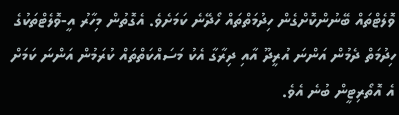ވޮލެޓްތައް ބޭނުންކޮށްގެން ހިދުމަތްތައް ހޯދޭނެ ކަމަށެވެ. އެގޮތުން މިހާރު އީ-ވޮލެޓްތަކުގެ ހިދުމަތް ދެމުން އަންނަ އުރީދޫ އާއި ދިރާގާ އެކު މަސައްކަތްތައް ކުރަމުން އަންނަ ކަމަށް އެ އޮތޯރިޓީން ބުނެ އެވެ.